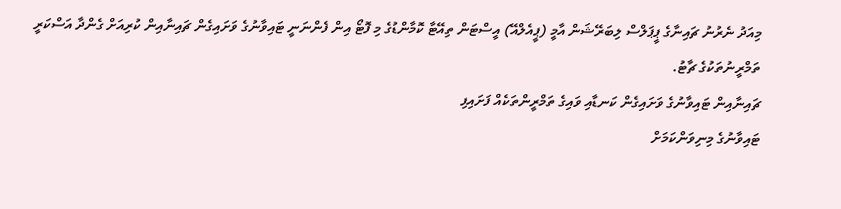މިއަދު ނެރުނު ޗައިނާގެ ޕީޕަލްސް ލިބަރޭޝަން އާމީ (ޕީއެލްއޭ) އީސްޓަން ތިއޭޓާ ކޮމާންޑުގެ މި ފޮޓޯ އިން ފެންނަނީ ޓައިވާނުގެ ވަށައިގެން ޗައިނާއިން ކުރިއަށް ގެންދާ އަސްކަރީ ތަމްރީނުތަކުގެ ޗާޓު.
ޗައިނާއިން ޓައިވާނުގެ ވަށައިގެން ކަނޑާއި ވައިގެ ތަމްރީންތަކެއް ފަށައިފި
ޓައިވާނުގެ މިނިވަންކަމަށް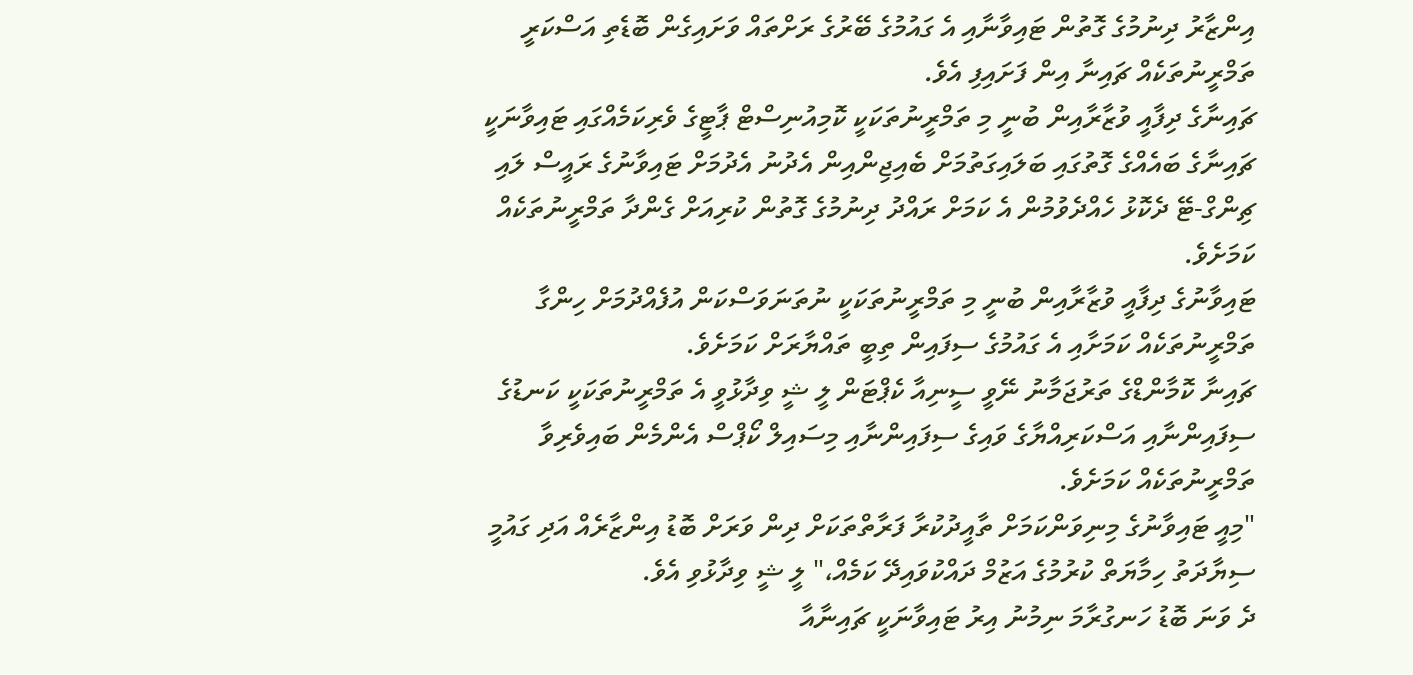އިންޒާރު ދިނުމުގެ ގޮތުން ޓައިވާނާއި އެ ގައުމުގެ ބޭރުގެ ރަށްތައް ވަށައިގެން ބޮޑެތި އަސްކަރީ ތަމްރީނުތަކެއް ޗައިނާ އިން ފަށައިފި އެވެ.
ޗައިނާގެ ދިފާއީ ވުޒާރާއިން ބުނީ މި ތަމްރީނުތަކަކީ ކޮމިއުނިސްޓް ޕާޓީގެ ވެރިކަމެއްގައި ޓައިވާނަކީ ޗައިނާގެ ބައެއްގެ ގޮތުގައި ބަލައިގަތުމަށް ބެއިޖިންއިން އެދުނު އެދުމަށް ޓައިވާނުގެ ރައީސް ލައި ޗިންގް-ޓޭ ދެކޮޅު ހެއްދެވުމުން އެ ކަމަށް ރައްދު ދިނުމުގެ ގޮތުން ކުރިއަށް ގެންދާ ތަމްރީނުތަކެއް ކަމަށެވެ.
ޓައިވާނުގެ ދިފާއީ ވުޒާރާއިން ބުނީ މި ތަމްރީނުތަކަކީ ނުތަނަވަސްކަން އުފެއްދުމަށް ހިންގާ ތަމްރީނުތަކެއް ކަމަށާއި އެ ގައުމުގެ ސިފައިން ތިބީ ތައްޔާރަށް ކަމަށެވެ.
ޗައިނާ ކޮމާންޑްގެ ތަރުޖަމާނު ނޭވީ ސީނިއާ ކެޕްޓަން ލީ ޝީ ވިދާޅުވީ އެ ތަމްރީނުތަކަކީ ކަނޑުގެ ސިފައިންނާއި އަސްކަރިއްޔާގެ ވައިގެ ސިފައިންނާއި މިސައިލް ކޯޕްސް އެންމެން ބައިވެރިވާ ތަމްރީނުތަކެއް ކަމަށެވެ.
"މިއީ ޓައިވާނުގެ މިނިވަންކަމަށް ތާއީދުކުރާ ފަރާތްތަކަށް ދިން ވަރަށް ބޮޑު އިންޒާރެއް އަދި ގައުމީ ސިޔާދަތު ހިމާޔަތް ކުރުމުގެ އަޒުމް ދައްކުވައިދޭ ކަމެއް،" ލީ ޝީ ވިދާޅުވި އެވެ.
ދެ ވަނަ ބޮޑު ހަނގުރާމަ ނިމުނު އިރު ޓައިވާނަކީ ޗައިނާއާ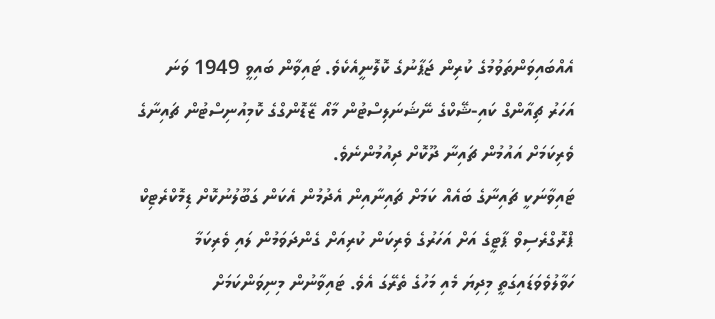އެއްބައިވަންތަވުމުގެ ކުރިން ޖަޕާނުގެ ކޮލޮނީއެކެވެ. ޓައިވާން ބައިވީ 1949 ވަނަ އަހަރު ޗިއާންގް ކައި-ޝޭކްގެ ނޭޝަނަލިސްޓުން މާއޯ ޒޭޑޮންގްގެ ކޮމިއުނިސްޓުން ޗައިނާގެ ވެރިކަމަށް އައުމުން ޗައިނާ ދޫކޮށް ދިއުމުންނެވެ.
ޓައިވާނަކީ ޗައިނާގެ ބައެއް ކަމަށް ޗައިނާއިން އެދުމުން އެކަން ގަބޫލުނުކޮށް ޑިމޮކްރެޓިކް ޕްރޮގްރެސިވް ޕާޓީގެ އަށް އަހަރުގެ ވެރިކަން ކުރިއަށް ގެންދަވަމުން ލައި ވެރިކަމާ ހަވާލުވެވަޑައިގަތީ މިދިޔަ މެއި މަހުގެ ތެރޭގަ އެވެ. ޓައިވާނުން މިނިވަންކަމަށް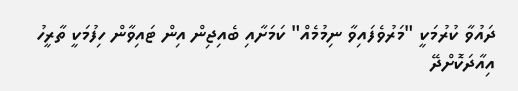ދައުވާ ކުރުމަކީ "މަރުވެފައިވާ ނިމުމެއް" ކަމަށާއި ބެއިޖިން އިން ޓައިވާން ހިފުމަކީ ތާރީހު އިއާދަކޮށްދޭ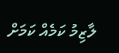ލާޒިމު ކަމެއް ކަމަށް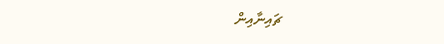ޗައިނާއިން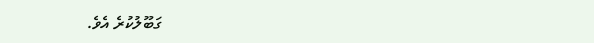ގަބޫލުކުރެ އެވެ.